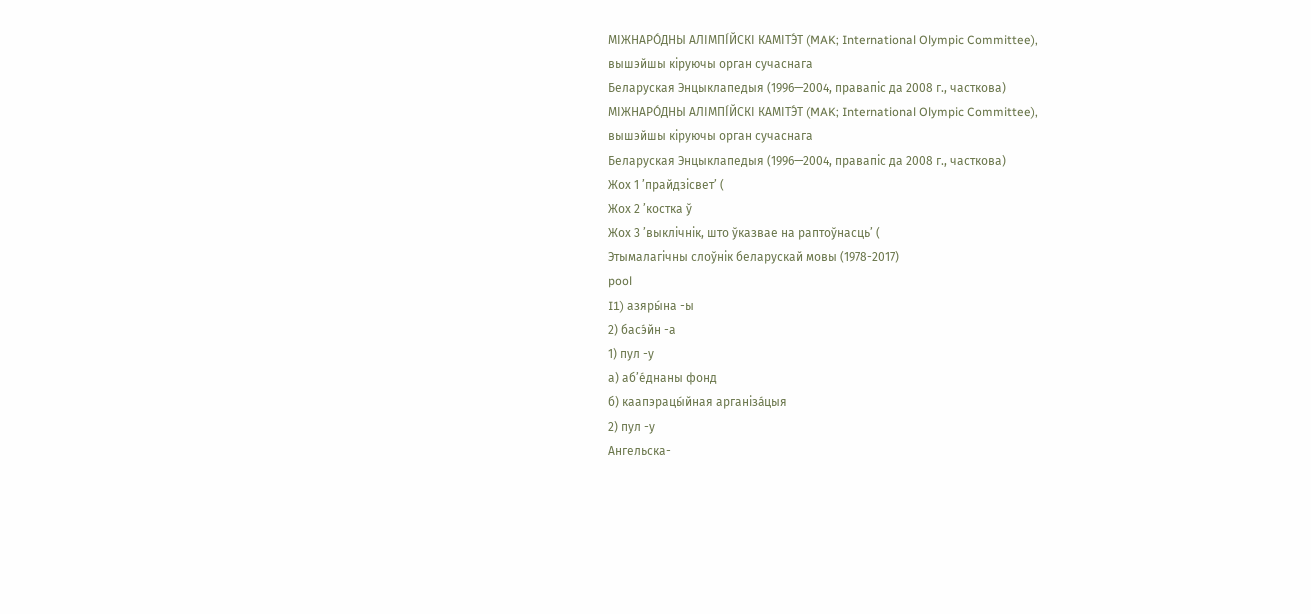МІЖНАРО́ДНЫ АЛІМПІ́ЙСКІ КАМІТЭ́Т (MAK; International Olympic Committee),
вышэйшы кіруючы орган сучаснага
Беларуская Энцыклапедыя (1996—2004, правапіс да 2008 г., часткова)
МІЖНАРО́ДНЫ АЛІМПІ́ЙСКІ КАМІТЭ́Т (MAK; International Olympic Committee),
вышэйшы кіруючы орган сучаснага
Беларуская Энцыклапедыя (1996—2004, правапіс да 2008 г., часткова)
Жох 1 ’прайдзісвет’ (
Жох 2 ’костка ў
Жох 3 ’выклічнік, што ўказвае на раптоўнасць’ (
Этымалагічны слоўнік беларускай мовы (1978-2017)
pool
I1) азяры́на -ы
2) басэ́йн -а
1) пул -у
а) аб’е́днаны фонд
б) каапэрацы́йная арганіза́цыя
2) пул -у
Ангельска-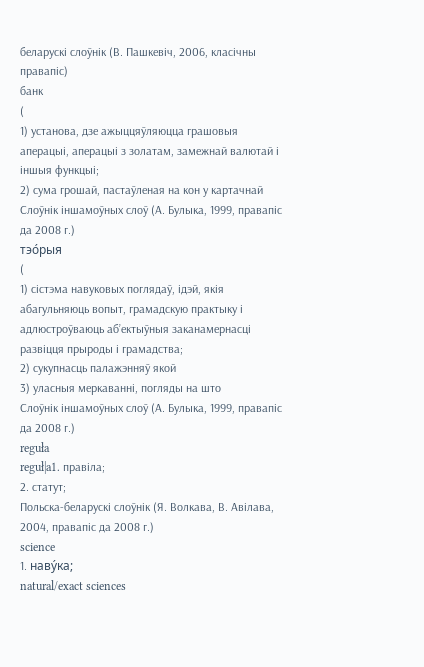беларускі слоўнік (В. Пашкевіч, 2006, класічны правапіс)
банк
(
1) установа, дзе ажыццяўляюцца грашовыя аперацыі, аперацыі з золатам, замежнай валютай і іншыя функцыі;
2) сума грошай, пастаўленая на кон у картачнай
Слоўнік іншамоўных слоў (А. Булыка, 1999, правапіс да 2008 г.)
тэо́рыя
(
1) сістэма навуковых поглядаў, ідэй, якія абагульняюць вопыт, грамадскую практыку і адлюстроўваюць аб’ектыўныя заканамернасці развіцця прыроды і грамадства;
2) сукупнасць палажэнняў якой
3) уласныя меркаванні, погляды на што
Слоўнік іншамоўных слоў (А. Булыка, 1999, правапіс да 2008 г.)
reguła
reguł|a1. правіла;
2. статут;
Польска-беларускі слоўнік (Я. Волкава, В. Авілава, 2004, правапіс да 2008 г.)
science
1. наву́ка;
natural/exact sciences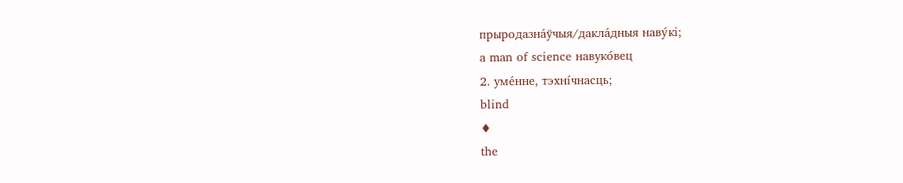прыродазна́ўчыя/дакла́дныя наву́кі;
a man of science навуко́вец
2. уме́нне, тэхні́чнасць;
blind
♦
the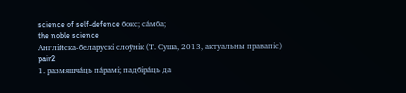science of self-defence бокс; са́мба;
the noble science
Англійска-беларускі слоўнік (Т. Суша, 2013, актуальны правапіс)
pair2
1. размяшча́ць па́рамі; падбіра́ць да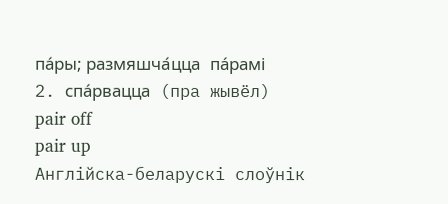па́ры; размяшча́цца па́рамі
2. спа́рвацца (пра жывёл)
pair off
pair up
Англійска-беларускі слоўнік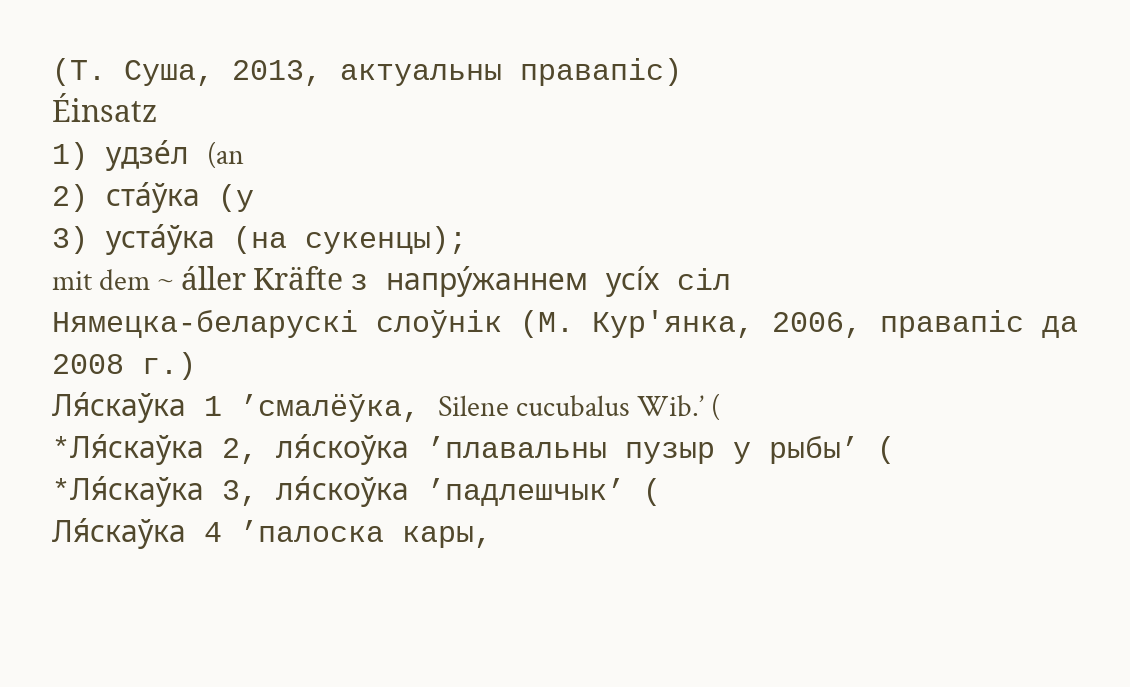(Т. Суша, 2013, актуальны правапіс)
Éinsatz
1) удзе́л (an
2) ста́ўка (у
3) уста́ўка (на сукенцы);
mit dem ~ áller Kräfte з напру́жаннем усі́х сіл
Нямецка-беларускі слоўнік (М. Кур'янка, 2006, правапіс да 2008 г.)
Ля́скаўка 1 ’смалёўка, Silene cucubalus Wib.’ (
*Ля́скаўка 2, ля́скоўка ’плавальны пузыр у рыбы’ (
*Ля́скаўка 3, ля́скоўка ’падлешчык’ (
Ля́скаўка 4 ’палоска кары,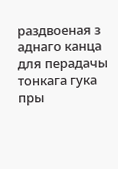раздвоеная з аднаго канца для перадачы тонкага гука пры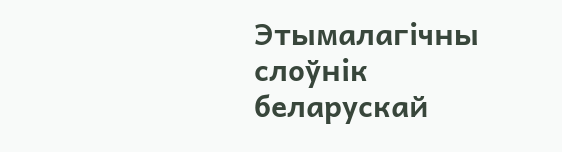Этымалагічны слоўнік беларускай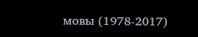мовы (1978-2017)